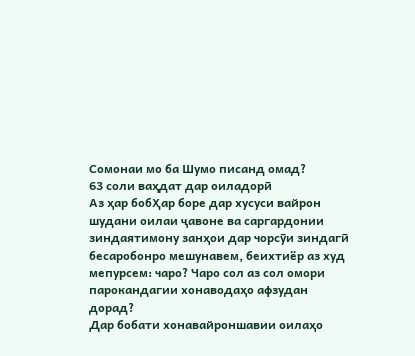Сомонаи мо ба Шумо писанд омад?
63 соли ваҳдат дар оиладорӣ
Аз ҳар бобҲар боре дар хусуси вайрон шудани оилаи ҷавоне ва саргардонии зиндаятимону занҳои дар чорсӯи зиндагӣ бесаробонро мешунавем, беихтиёр аз худ мепурсем: чаро? Чаро сол аз сол омори парокандагии хонаводаҳо афзудан дорад?
Дар бобати хонавайроншавии оилаҳо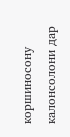коршиносону калонсолони дар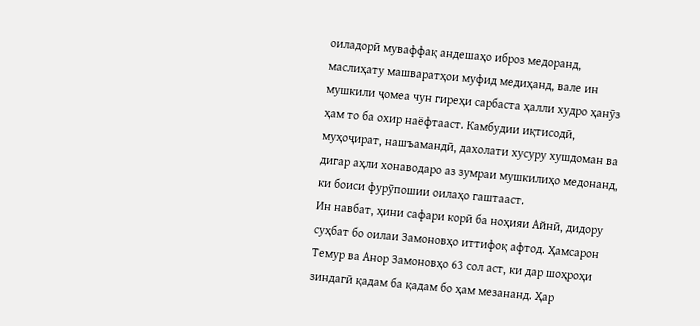оиладорӣ муваффақ андешаҳо иброз медоранд, маслиҳату машваратҳои муфид медиҳанд, вале ин мушкили ҷомеа чун гиреҳи сарбаста ҳалли худро ҳанӯз ҳам то ба охир наёфтааст. Камбудии иқтисодӣ, муҳоҷират, нашъамандӣ, дахолати хусуру хушдоман ва дигар аҳли хонаводаро аз зумраи мушкилиҳо медонанд, ки боиси фурӯпошии оилаҳо гаштааст.
Ин навбат, ҳини сафари корӣ ба ноҳияи Айнӣ, дидору суҳбат бо оилаи Замоновҳо иттифоқ афтод. Ҳамсарон Темур ва Анор Замоновҳо 63 сол аст, ки дар шоҳроҳи зиндагӣ қадам ба қадам бо ҳам мезананд. Ҳар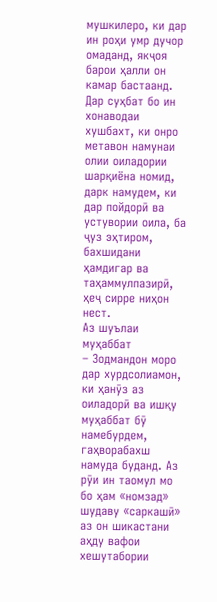мушкилеро, ки дар ин роҳи умр дучор омаданд, якҷоя барои ҳалли он камар бастаанд.
Дар суҳбат бо ин хонаводаи хушбахт, ки онро метавон намунаи олии оиладории шарқиёна номид, дарк намудем, ки дар пойдорӣ ва устувории оила, ба ҷуз эҳтиром, бахшидани ҳамдигар ва таҳаммулпазирӣ, ҳеҷ сирре ниҳон нест.
Аз шуълаи муҳаббат
– Зодмандон моро дар хурдсолиамон, ки ҳанӯз аз оиладорӣ ва ишқу муҳаббат бӯ намебурдем, гаҳворабахш намуда буданд. Аз рӯи ин таомул мо бо ҳам «номзад» шудаву «саркашӣ» аз он шикастани аҳду вафои хешутабории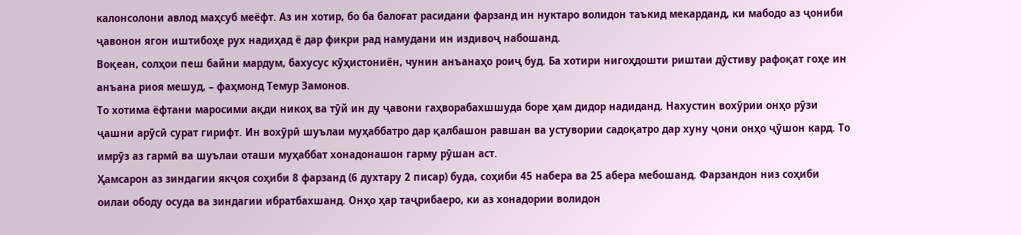калонсолони авлод маҳсуб меёфт. Аз ин хотир, бо ба балоғат расидани фарзанд ин нуктаро волидон таъкид мекарданд, ки мабодо аз ҷониби ҷавонон ягон иштибоҳе рух надиҳад ё дар фикри рад намудани ин издивоҷ набошанд.
Воқеан, солҳои пеш байни мардум, бахусус кӯҳистониён, чунин анъанаҳо роиҷ буд. Ба хотири нигоҳдошти риштаи дӯстиву рафоқат гоҳе ин анъана риоя мешуд, – фаҳмонд Темур Замонов.
То хотима ёфтани маросими ақди никоҳ ва тӯй ин ду ҷавони гаҳворабахшшуда боре ҳам дидор надиданд. Нахустин вохӯрии онҳо рӯзи ҷашни арӯсӣ сурат гирифт. Ин вохӯрӣ шуълаи муҳаббатро дар қалбашон равшан ва устувории садоқатро дар хуну ҷони онҳо ҷӯшон кард. То имрӯз аз гармӣ ва шуълаи оташи муҳаббат хонадонашон гарму рӯшан аст.
Ҳамсарон аз зиндагии якҷоя соҳиби 8 фарзанд (6 духтару 2 писар) буда, соҳиби 45 набера ва 25 абера мебошанд. Фарзандон низ соҳиби оилаи ободу осуда ва зиндагии ибратбахшанд. Онҳо ҳар таҷрибаеро, ки аз хонадории волидон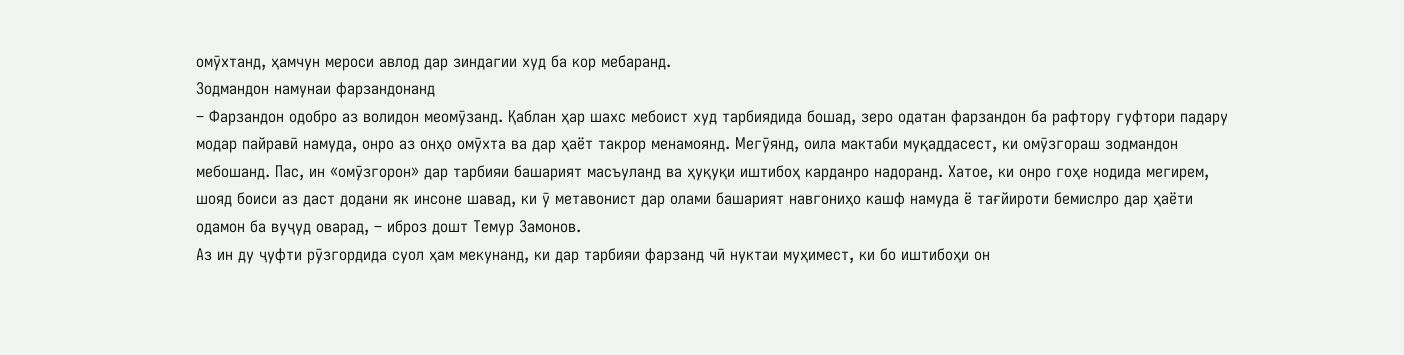омӯхтанд, ҳамчун мероси авлод дар зиндагии худ ба кор мебаранд.
Зодмандон намунаи фарзандонанд
– Фарзандон одобро аз волидон меомӯзанд. Қаблан ҳар шахс мебоист худ тарбиядида бошад, зеро одатан фарзандон ба рафтору гуфтори падару модар пайравӣ намуда, онро аз онҳо омӯхта ва дар ҳаёт такрор менамоянд. Мегӯянд, оила мактаби муқаддасест, ки омӯзгораш зодмандон мебошанд. Пас, ин «омӯзгорон» дар тарбияи башарият масъуланд ва ҳуқуқи иштибоҳ карданро надоранд. Хатое, ки онро гоҳе нодида мегирем, шояд боиси аз даст додани як инсоне шавад, ки ӯ метавонист дар олами башарият навгониҳо кашф намуда ё тағйироти бемислро дар ҳаёти одамон ба вуҷуд оварад, – иброз дошт Темур Замонов.
Аз ин ду ҷуфти рӯзгордида суол ҳам мекунанд, ки дар тарбияи фарзанд чӣ нуктаи муҳимест, ки бо иштибоҳи он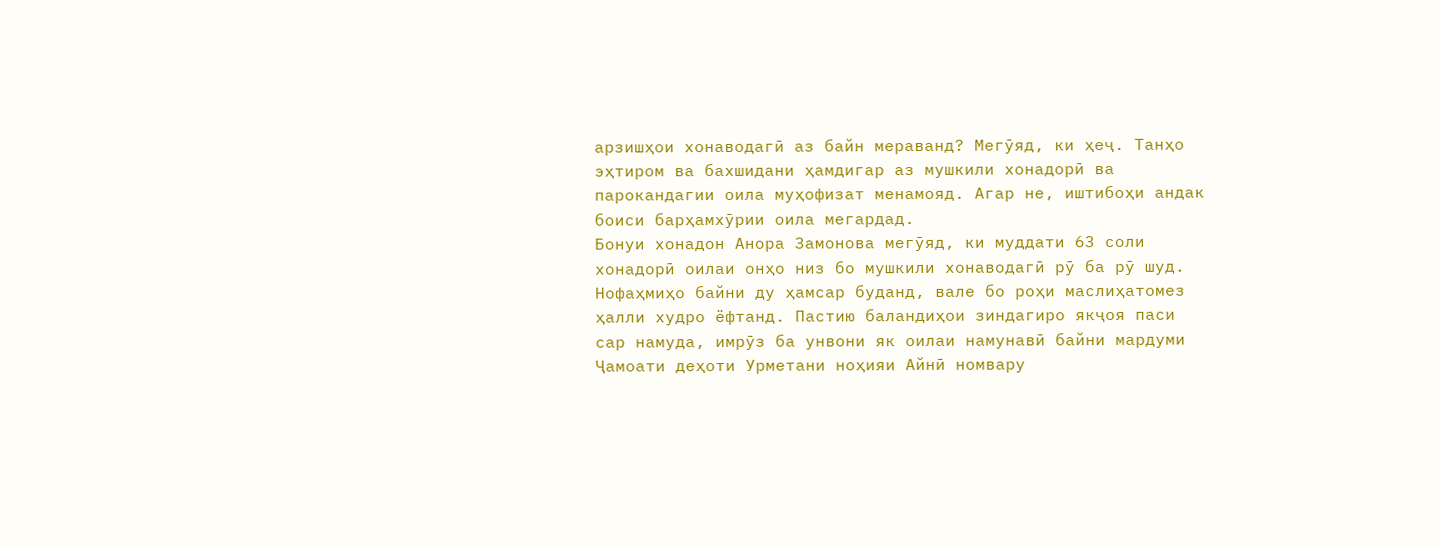арзишҳои хонаводагӣ аз байн мераванд? Мегӯяд, ки ҳеҷ. Танҳо эҳтиром ва бахшидани ҳамдигар аз мушкили хонадорӣ ва парокандагии оила муҳофизат менамояд. Агар не, иштибоҳи андак боиси барҳамхӯрии оила мегардад.
Бонуи хонадон Анора Замонова мегӯяд, ки муддати 63 соли хонадорӣ оилаи онҳо низ бо мушкили хонаводагӣ рӯ ба рӯ шуд. Нофаҳмиҳо байни ду ҳамсар буданд, вале бо роҳи маслиҳатомез ҳалли худро ёфтанд. Пастию баландиҳои зиндагиро якҷоя паси сар намуда, имрӯз ба унвони як оилаи намунавӣ байни мардуми Ҷамоати деҳоти Урметани ноҳияи Айнӣ номвару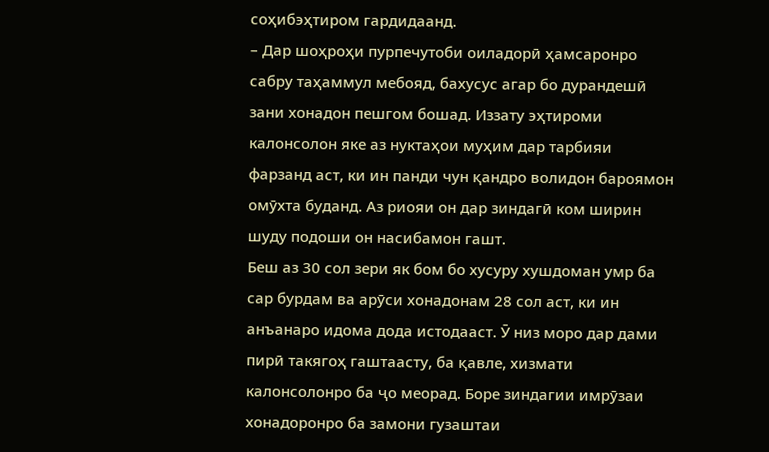соҳибэҳтиром гардидаанд.
– Дар шоҳроҳи пурпечутоби оиладорӣ ҳамсаронро сабру таҳаммул мебояд, бахусус агар бо дурандешӣ зани хонадон пешгом бошад. Иззату эҳтироми калонсолон яке аз нуктаҳои муҳим дар тарбияи фарзанд аст, ки ин панди чун қандро волидон бароямон омӯхта буданд. Аз риояи он дар зиндагӣ ком ширин шуду подоши он насибамон гашт.
Беш аз 30 сол зери як бом бо хусуру хушдоман умр ба сар бурдам ва арӯси хонадонам 28 сол аст, ки ин анъанаро идома дода истодааст. Ӯ низ моро дар дами пирӣ такягоҳ гаштаасту, ба қавле, хизмати калонсолонро ба ҷо меорад. Боре зиндагии имрӯзаи хонадоронро ба замони гузаштаи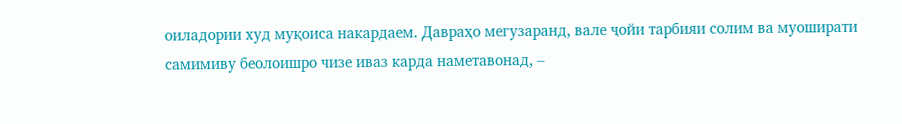оиладории худ муқоиса накардаем. Давраҳо мегузаранд, вале ҷойи тарбияи солим ва муоширати самимиву беолоишро чизе иваз карда наметавонад, –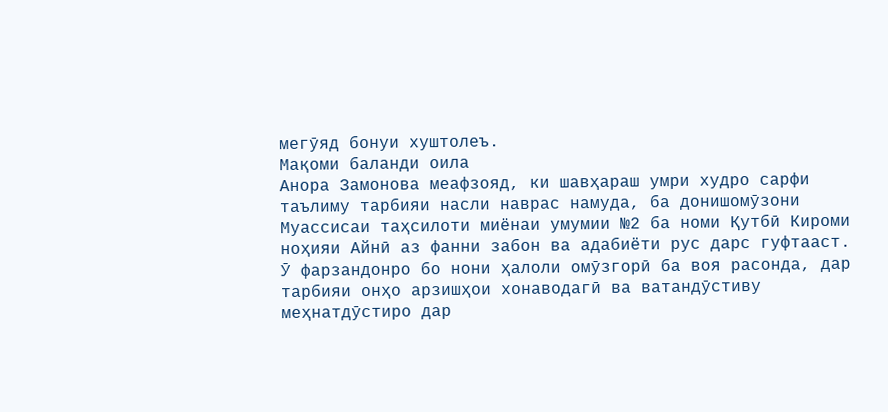мегӯяд бонуи хуштолеъ.
Мақоми баланди оила
Анора Замонова меафзояд, ки шавҳараш умри худро сарфи таълиму тарбияи насли наврас намуда, ба донишомӯзони Муассисаи таҳсилоти миёнаи умумии №2 ба номи Қутбӣ Кироми ноҳияи Айнӣ аз фанни забон ва адабиёти рус дарс гуфтааст. Ӯ фарзандонро бо нони ҳалоли омӯзгорӣ ба воя расонда, дар тарбияи онҳо арзишҳои хонаводагӣ ва ватандӯстиву меҳнатдӯстиро дар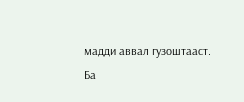мадди аввал гузоштааст.
Ба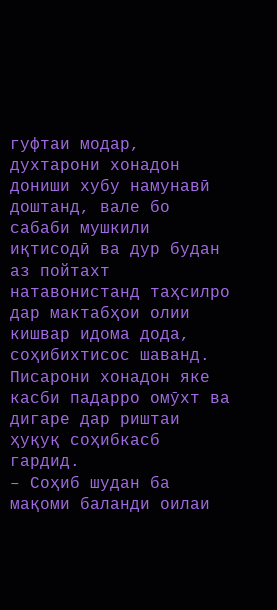гуфтаи модар, духтарони хонадон дониши хубу намунавӣ доштанд, вале бо сабаби мушкили иқтисодӣ ва дур будан аз пойтахт натавонистанд таҳсилро дар мактабҳои олии кишвар идома дода, соҳибихтисос шаванд. Писарони хонадон яке касби падарро омӯхт ва дигаре дар риштаи ҳуқуқ соҳибкасб гардид.
– Соҳиб шудан ба мақоми баланди оилаи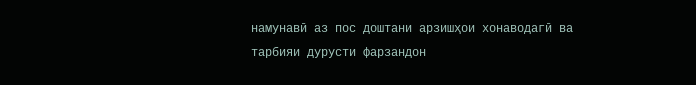намунавӣ аз пос доштани арзишҳои хонаводагӣ ва тарбияи дурусти фарзандон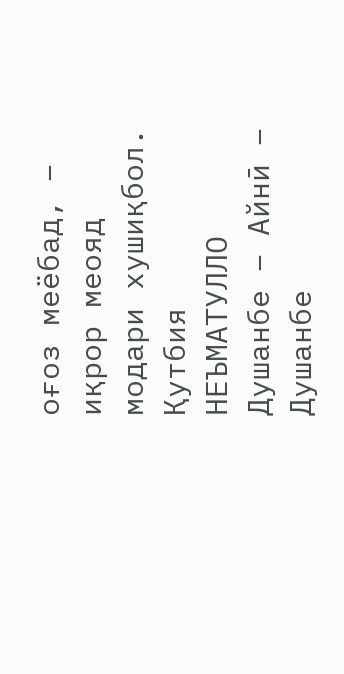оғоз меёбад, – иқрор меояд модари хушиқбол.
Қутбия НЕЪМАТУЛЛО
Душанбе – Айнӣ – Душанбе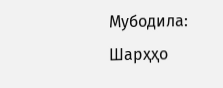Мубодила:
Шарҳҳо